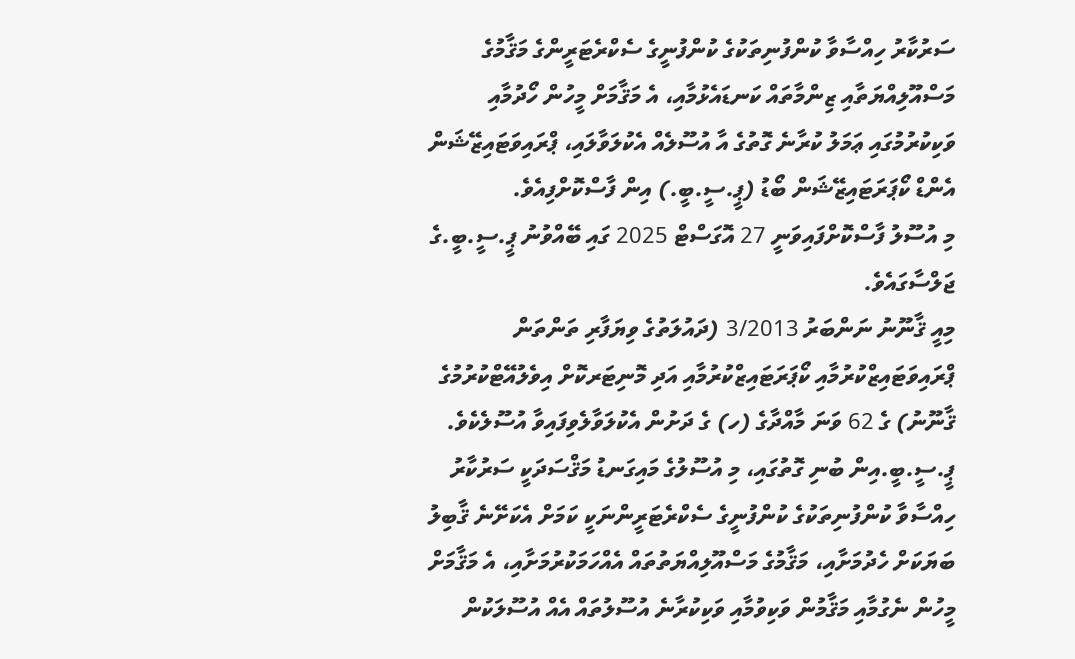ސަރުކާރު ހިއްސާވާ ކުންފުނިތަކުގެ ކުންފުނީގެ ސެކްރެޓަރީންގެ މަޤާމުގެ މަސްއޫލިއްޔަތާއި ޒިންމާތައް ކަނޑައެޅުމާއި، އެ މަޤާމަށް މީހުން ހޯދުމާއި ވަކިކުރުމުގައި ޢަމަލު ކުރާނެ ގޮތުގެ އާ އުސޫލެއް އެކުލަވާލައި، ޕްރައިވަޓައިޒޭޝަން އެންޑް ކޯޕަރަޓައިޒޭޝަން ބޯޑު (ޕީ.ސީ.ބީ.) އިން ފާސްކޮށްފިއެވެ.
މި އުސޫލު ފާސްކޮށްފައިވަނީ 27 އޮގަސްޓް 2025 ގައި ބޭއްވުނު ޕީ.ސީ.ބީ.ގެ ޖަލްސާގައެވެ.
މިއީ ޤާނޫނު ނަންބަރު 3/2013 (ދައުލަތުގެ ވިޔަފާރި ތަންތަން ޕްރައިވަޓައިޒްކުރުމާއި ކޯޕަރަޓައިޒްކުރުމާއި އަދި މޮނިޓަރކޮށް އިވެލުއޭޓްކުރުމުގެ ޤާނޫނު) ގެ 62 ވަނަ މާއްދާގެ (ހ) ގެ ދަށުން އެކުލަވާލެވިފައިވާ އުސޫލެކެވެ.
ޕީ.ސީ.ބީ.އިން ބުނި ގޮތުގައި، މި އުސޫލުގެ މައިގަނޑު މަޤްސަދަކީ ސަރުކާރު ހިއްސާވާ ކުންފުނިތަކުގެ ކުންފުނީގެ ސެކްރެޓަރީންނަކީ ކަމަށް އެކަށޭނެ ޤާބިލު ބަޔަކަށް ހެދުމަށާއި، މަޤާމުގެ މަސްއޫލިއްޔަތުތައް އެއްހަމަކުރުމަށާއި، އެ މަޤާމަށް މީހުން ނެގުމާއި މަޤާމުން ވަކިވުމާއި ވަކިކުރާނެ އުސޫލުތައް އެއް އުސޫލަކުން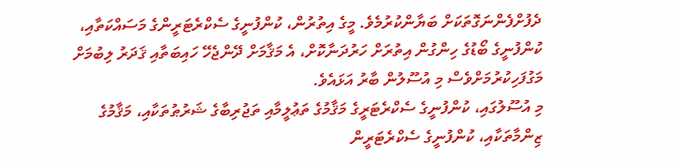ދެފުށްފެންނަގޮތަކަށް ބަޔާންކުރުމެވެ. މީގެ އިތުރުން، ކުންފުނީގެ ސެކްރެޓަރީންގެ މަސައްކަތާއި، ކުންފުނީގެ ބޯޑުގެ ހިންގުން އިތުރަށް ހަރުދަނާކޮށް، އެ މަޤާމަށް ދޭންޖެހޭ ހައިބަތާއި ޤަދަރު ލިބުމަށް މަގުފަހިކުރުމަށްވެސް މި އުސޫލުން ބާރު އަޅައެވެ.
މި އުސޫލުގައި، ކުންފުނީގެ ސެކްރެޓަރީގެ މަޤާމުގެ ތަޢުލީމާއި ތަޖުރިބާގެ ޝަރުޠުތަކާއި، މަޤާމުގެ ޒިންމާތަކާއި، ކުންފުނީގެ ސެކްރެޓަރީން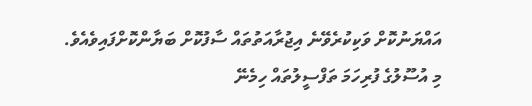އައްޔަނުކޮށް ވަކިކުރެވޭނެ އިޖުރާއަތުތައް ސާފުކޮށް ބަޔާންކޮށްފައިވެއެވެ. މި އުސޫލުގެ ފުރިހަމަ ތަފްސީލުތައް ހިމެނޭ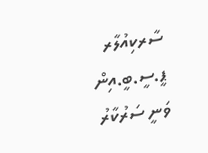ސާރކިއުލާރ ޕީ.ސީ.ބީ.އިން ވަނީ ސަރުކާރު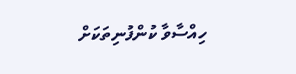ހިއްސާވާ ކުންފުނިތަކަށް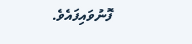ފޮނުވައިފައެވެ.